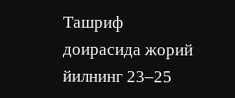Ташриф доирасида жорий йилнинг 23–25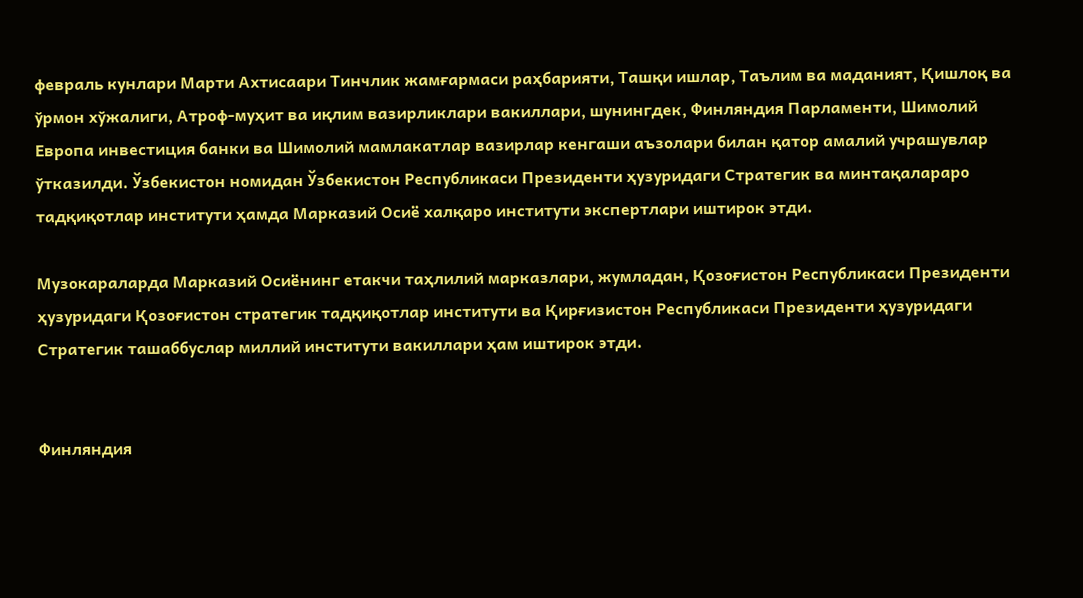февраль кунлари Марти Ахтисаари Тинчлик жамғармаси раҳбарияти, Ташқи ишлар, Таълим ва маданият, Қишлоқ ва ўрмон хўжалиги, Атроф-муҳит ва иқлим вазирликлари вакиллари, шунингдек, Финляндия Парламенти, Шимолий Европа инвестиция банки ва Шимолий мамлакатлар вазирлар кенгаши аъзолари билан қатор амалий учрашувлар ўтказилди. Ўзбекистон номидан Ўзбекистон Республикаси Президенти ҳузуридаги Стратегик ва минтақалараро тадқиқотлар институти ҳамда Марказий Осиё халқаро институти экспертлари иштирок этди.

Музокараларда Марказий Осиёнинг етакчи таҳлилий марказлари, жумладан, Қозоғистон Республикаси Президенти ҳузуридаги Қозоғистон стратегик тадқиқотлар институти ва Қирғизистон Республикаси Президенти ҳузуридаги Стратегик ташаббуслар миллий институти вакиллари ҳам иштирок этди.


Финляндия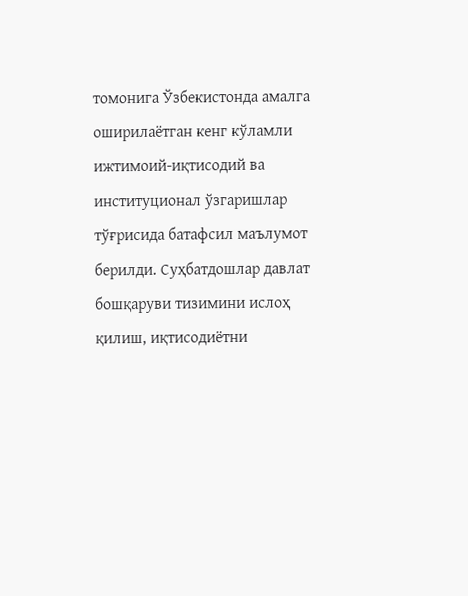томонига Ўзбекистонда амалга оширилаётган кенг кўламли ижтимоий-иқтисодий ва институционал ўзгаришлар тўғрисида батафсил маълумот берилди. Суҳбатдошлар давлат бошқаруви тизимини ислоҳ қилиш, иқтисодиётни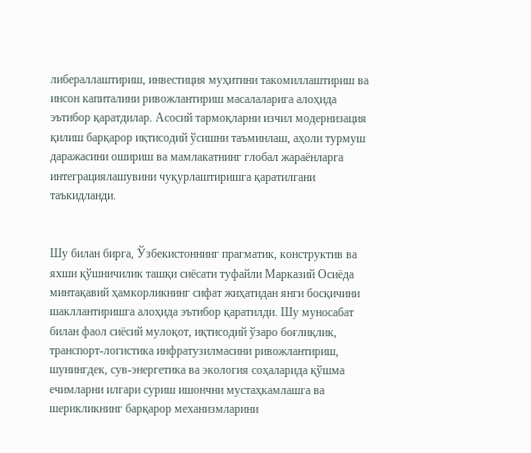либераллаштириш, инвестиция муҳитини такомиллаштириш ва инсон капиталини ривожлантириш масалаларига алоҳида эътибор қаратдилар. Асосий тармоқларни изчил модернизация қилиш барқарор иқтисодий ўсишни таъминлаш, аҳоли турмуш даражасини ошириш ва мамлакатнинг глобал жараёнларга интеграциялашувини чуқурлаштиришга қаратилгани таъкидланди.


Шу билан бирга, Ўзбекистоннинг прагматик, конструктив ва яхши қўшничилик ташқи сиёсати туфайли Марказий Осиёда минтақавий ҳамкорликнинг сифат жиҳатидан янги босқичини шакллантиришга алоҳида эътибор қаратилди. Шу муносабат билан фаол сиёсий мулоқот, иқтисодий ўзаро боғлиқлик, транспорт-логистика инфратузилмасини ривожлантириш, шунингдек, сув-энергетика ва экология соҳаларида қўшма ечимларни илгари суриш ишончни мустаҳкамлашга ва шерикликнинг барқарор механизмларини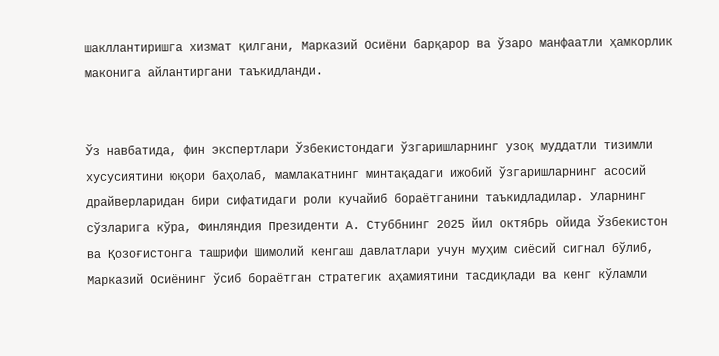шакллантиришга хизмат қилгани, Марказий Осиёни барқарор ва ўзаро манфаатли ҳамкорлик маконига айлантиргани таъкидланди.


Ўз навбатида, фин экспертлари Ўзбекистондаги ўзгаришларнинг узоқ муддатли тизимли хусусиятини юқори баҳолаб, мамлакатнинг минтақадаги ижобий ўзгаришларнинг асосий драйверларидан бири сифатидаги роли кучайиб бораётганини таъкидладилар. Уларнинг сўзларига кўра, Финляндия Президенти А. Стуббнинг 2025 йил октябрь ойида Ўзбекистон ва Қозоғистонга ташрифи Шимолий кенгаш давлатлари учун муҳим сиёсий сигнал бўлиб, Марказий Осиёнинг ўсиб бораётган стратегик аҳамиятини тасдиқлади ва кенг кўламли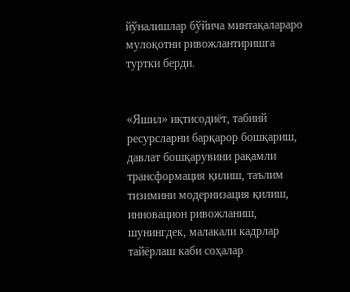йўналишлар бўйича минтақалараро мулоқотни ривожлантиришга туртки берди.


«Яшил» иқтисодиёт, табиий ресурсларни барқарор бошқариш, давлат бошқарувини рақамли трансформация қилиш, таълим тизимини модернизация қилиш, инновацион ривожланиш, шунингдек, малакали кадрлар тайёрлаш каби соҳалар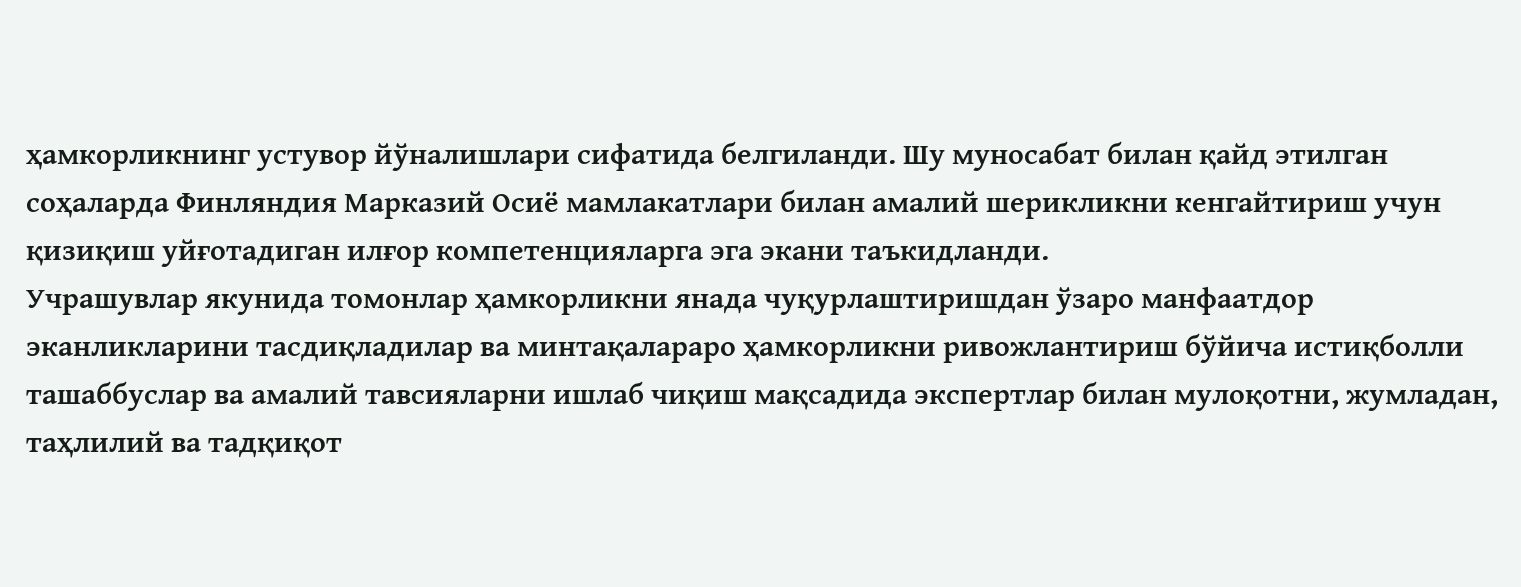ҳамкорликнинг устувор йўналишлари сифатида белгиланди. Шу муносабат билан қайд этилган соҳаларда Финляндия Марказий Осиё мамлакатлари билан амалий шерикликни кенгайтириш учун қизиқиш уйғотадиган илғор компетенцияларга эга экани таъкидланди.
Учрашувлар якунида томонлар ҳамкорликни янада чуқурлаштиришдан ўзаро манфаатдор эканликларини тасдиқладилар ва минтақалараро ҳамкорликни ривожлантириш бўйича истиқболли ташаббуслар ва амалий тавсияларни ишлаб чиқиш мақсадида экспертлар билан мулоқотни, жумладан, таҳлилий ва тадқиқот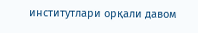институтлари орқали давом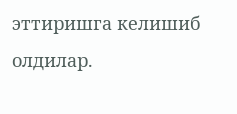эттиришга келишиб олдилар.